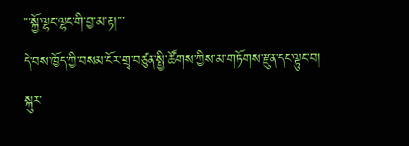་་་སྐྱོ་ལྷང་ལྷང་གི་བྱ་མ་རྟ།་་་
དེ་བས་ཁྱོད་ཀྱི་བསམ་ངོར་གྲྭ་བཙུན་སྤྱི་ཚོགས་ཀྱིས་མ་གཏོགས་རྫུན་དང་ལྟུང་བ། སྐུར་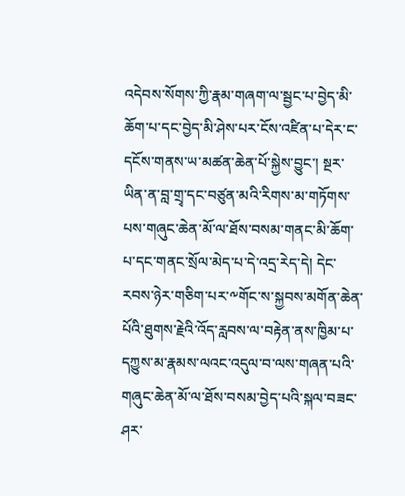འདེབས་སོགས་ཀྱི་རྣམ་གཞག་ལ་སྦྱང་པ་བྱེད་མི་ཆོག་པ་དང་བྱེད་མི་ཤེས་པར་ངོས་འཛིན་པ་དེར་ང་དངོས་གནས་ཡ་མཚན་ཆེན་པོ་སྐྱེས་བྱུང་། སྔར་ཡིན་ན་བླ་གྲྭ་དང་བཙུན་མའི་རིགས་མ་གཏོགས་པས་གཞུང་ཆེན་མོ་ལ་ཐོས་བསམ་གནང་མི་ཆོག་པ་དང་གནང་སྲོལ་མེད་པ་དེ་འདྲ་རེད་དེ། དེང་རབས་ཉེར་གཅིག་པར་༸གོང་ས་སྐྱབས་མགོན་ཆེན་པོའི་ཐུགས་རྗེའི་འོད་རླབས་ལ་བརྟེན་ནས་ཁྱིམ་པ་དཀྱུས་མ་རྣམས་ལའང་འདུལ་བ་ལས་གཞན་པའི་གཞུང་ཆེན་མོ་ལ་ཐོས་བསམ་བྱེད་པའི་སྐལ་བཟང་ཤར་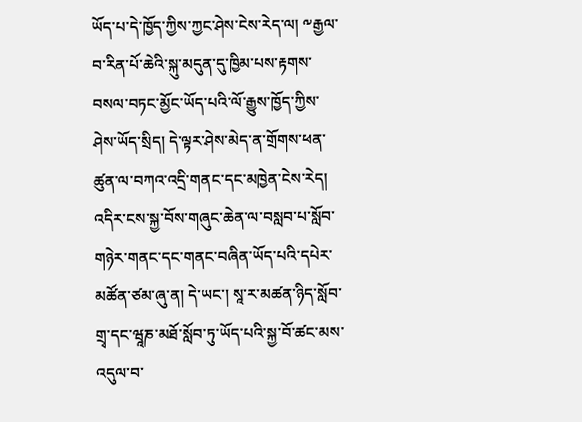ཡོད་པ་དེ་ཁྱོད་ཀྱིས་ཀྱང་ཤེས་ངེས་རེད་ལ། ༸རྒྱལ་བ་རིན་པོ་ཆེའི་སྐུ་མདུན་དུ་ཁྱིམ་པས་རྟགས་བསལ་བཏང་མྱོང་ཡོད་པའི་ལོ་རྒྱུས་ཁྱོད་ཀྱིས་ཤེས་ཡོད་སྲིད། དེ་ལྟར་ཤེས་མེད་ན་གྲོགས་ཕན་ཚུན་ལ་བཀའ་འདྲི་གནང་དང་མཁྱེན་ངེས་རེད།
འདིར་ངས་སྐྱ་བོས་གཞུང་ཆེན་ལ་བསླབ་པ་སློབ་གཉེར་གནང་དང་གནང་བཞིན་ཡོད་པའི་དཔེར་མཚོན་ཙམ་ཞུ་ན། དེ་ཡང་། སཱ་ར་མཚན་ཉིད་སློབ་གྲྭ་དང་ཝཱཎ་མཐོ་སློབ་ཏུ་ཡོད་པའི་སྐྱ་བོ་ཚང་མས་འདུལ་བ་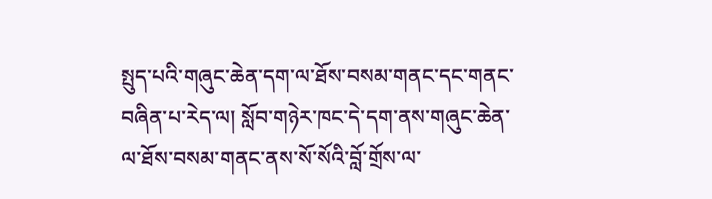སྤུད་པའི་གཞུང་ཆེན་དག་ལ་ཐོས་བསམ་གནང་དང་གནང་བཞིན་པ་རེད་ལ། སློབ་གཉེར་ཁང་དེ་དག་ནས་གཞུང་ཆེན་ལ་ཐོས་བསམ་གནང་ནས་སོ་སོའི་བློ་གྲོས་ལ་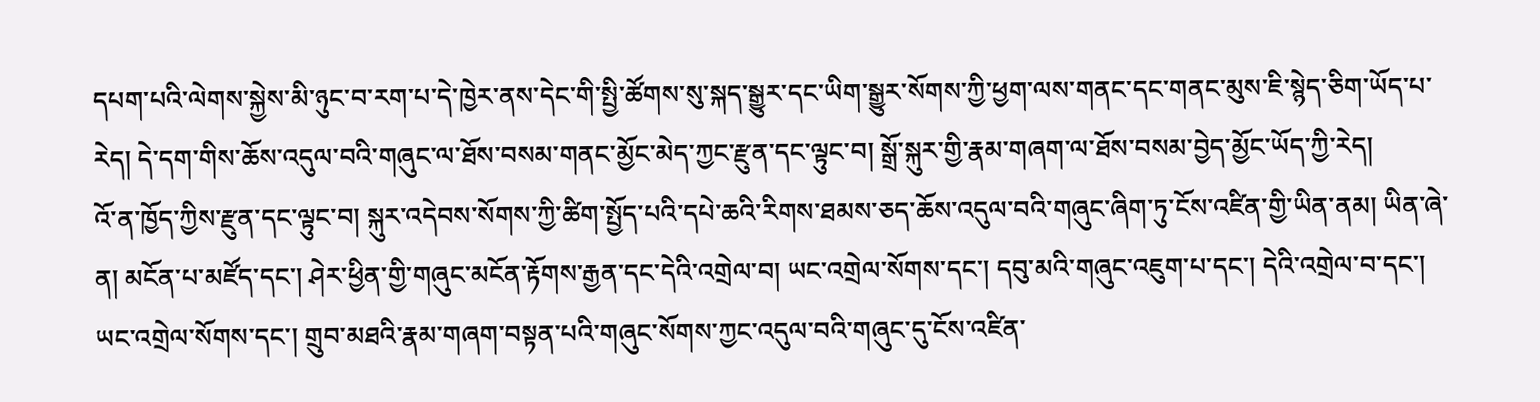དཔག་པའི་ལེགས་སྐྱེས་མི་ཉུང་བ་རག་པ་དེ་ཁྱེར་ནས་དེང་གི་སྤྱི་ཚོགས་སུ་སྐད་སྒྱུར་དང་ཡིག་སྒྱུར་སོགས་ཀྱི་ཕྱག་ལས་གནང་དང་གནང་མུས་ཇི་སྙེད་ཅིག་ཡོད་པ་རེད། དེ་དག་གིས་ཆོས་འདུལ་བའི་གཞུང་ལ་ཐོས་བསམ་གནང་མྱོང་མེད་ཀྱང་རྫུན་དང་ལྟུང་བ། སྒྲོ་སྐུར་གྱི་རྣམ་གཞག་ལ་ཐོས་བསམ་བྱེད་མྱོང་ཡོད་ཀྱི་རེད།
འོ་ན་ཁྱོད་ཀྱིས་རྫུན་དང་ལྟུང་བ། སྐུར་འདེབས་སོགས་ཀྱི་ཚིག་སྤྱོད་པའི་དཔེ་ཆའི་རིགས་ཐམས་ཅད་ཆོས་འདུལ་བའི་གཞུང་ཞིག་ཏུ་ངོས་འཛིན་གྱི་ཡིན་ནམ། ཡིན་ཞེ་ན། མངོན་པ་མཛོད་དང་། ཤེར་ཕྱིན་གྱི་གཞུང་མངོན་རྟོགས་རྒྱན་དང་དེའི་འགྲེལ་བ། ཡང་འགྲེལ་སོགས་དང་། དབུ་མའི་གཞུང་འཇུག་པ་དང་། དེའི་འགྲེལ་བ་དང་། ཡང་འགྲེལ་སོགས་དང་། གྲུབ་མཐའི་རྣམ་གཞག་བསྟན་པའི་གཞུང་སོགས་ཀྱང་འདུལ་བའི་གཞུང་དུ་ངོས་འཛིན་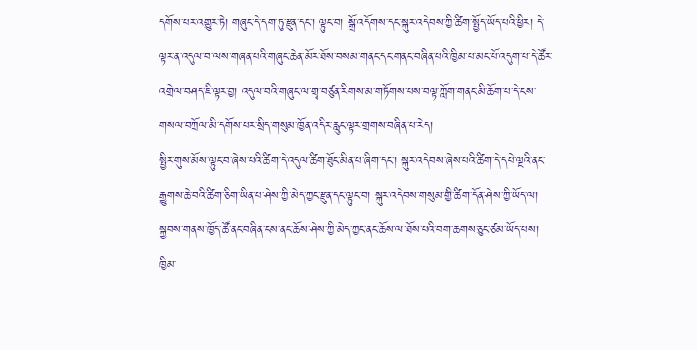དགོས་པར་འགྱུར་ཏེ། གཞུང་དེ་དག་ཏུ་རྫུན་དང་། ལྟུང་བ། སྒྲོ་འདོགས་དང་སྐུར་འདེབས་ཀྱི་ཚིག་སྤྱོད་ཡོད་པའི་ཕྱིར། དེ་ལྟར་ན་འདུལ་བ་ལས་གཞན་པའི་གཞུང་ཆེན་མོར་ཐོས་བསམ་གནང་དང་གནང་བཞིན་པའི་ཁྱིམ་པ་མང་པོ་འདུག་པ་དེ་ཚོར་འགྲེལ་བཤད་ཇི་ལྟར་བྱ། འདུལ་བའི་གཞུང་ལ་གྲྭ་བཙུན་རིགས་མ་གཏོགས་པས་བལྟ་ཀློག་གནང་མི་ཆོག་པ་དེ་ངས་གསལ་བཀྲོལ་མི་དགོས་པར་སྲིད་གསུམ་ཁྱོན་འདིར་རླུང་ལྟར་གྲགས་བཞིན་པ་རེད།
སྤྱིར་གུས་མོས་ལྟུང་བ་ཞེས་པའི་ཚིག་དེ་འདུལ་ཚིག་ཐོུང་མིན་པ་ཞིག་དང་། སྐུར་འདེབས་ཞེས་པའི་ཚིག་དེ་དཔེ་ལྔའི་ནང་རྒྱུགས་ཆེ་བའི་ཚིག་ཅིག་ཡིན་པ་ཤེས་ཀྱི་མེད་ཀྱང་རྫུན་དང་ལྟུང་བ། སྐུར་འདེབས་གསུམ་གྱི་ཚིག་དོན་ཤེས་ཀྱི་ཡོད་ལ། སྐྱབས་གནས་ཁྱོད་ཚོ་ནང་བཞིན་ངས་ནང་ཆོས་ཤེས་ཀྱི་མེད་ཀྱང་ནང་ཆོས་ལ་ཐོས་པའི་བག་ཆགས་ཅུང་ཙམ་ཡོད་པས། ཁྱིམ་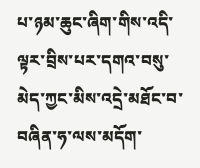པ་ཉམ་ཆུང་ཞིག་གིས་འདི་ལྟར་བྲིས་པར་དགའ་བསུ་མེད་ཀྱང་མིས་འདྲེ་མཐོང་བ་བཞིན་ཧ་ལས་མདོག་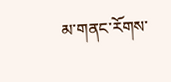མ་གནང་རོགས་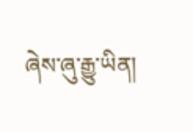ཞེས་ཞུ་རྒྱུ་ཡིན།